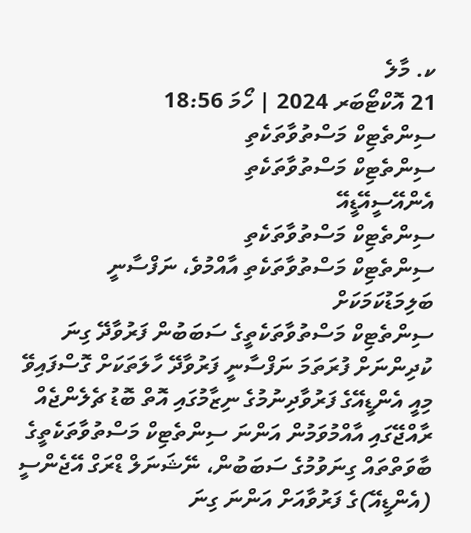ކ. މާލެ
21 އޮކްޓޯބަރ 2024 | ހޯމަ 18:56
ސިންތެޓިކް މަސްތުވާތަކެތި
ސިންތެޓިކް މަސްތުވާތަކެތި
އެންއޭސީއޭޑީއޭ
ސިންތެޓިކް މަސްތުވާތަކެތި
ސިންތެޓިކް މަސްތުވާތަކެތި އާއްމުވެ، ނަފްސާނީ ބަލިމަޑުކަމަކަށް
ސިންތެޓިކް މަސްތުވާތަކެތީގެ ސަބަބުން ފަރުވާދޭ ގިނަ ކުދިންނަށް ފުރަތަމަ ނަފްސާނީ ފަރުވާދޭ ހާލަތަކަށް ގޮސްފައިވޭ
މިއީ އެންޑީއޭގެ ފަރުވާދިނުމުގެ ނިޒާމުގައި އޮތް ބޮޑު ޗެލެންޖެއް
ރާއްޖޭގައި އާއްމުވަމުން އަންނަ ސިންތެޓިކް މަސްތުވާތަކެތީގެ ބާވަތްތައް ގިނަވުމުގެ ސަބަބުން، ނޭޝަނަލް ޑްރަގް އޭޖެންސީ (އެންޑީއޭ)ގެ ފަރުވާއަށް އަންނަ ގިނަ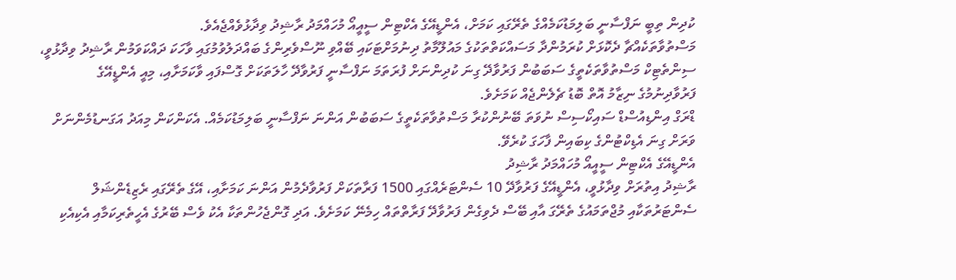ކުދިން ތިބީ ނަފްސާނީ ބަލިމަޑުކަމެއްގެ ތެރޭގައި ކަމަށް، އެންޑީއޭގެ އެކްޓިން ސީއީއޯ މުހައްމަދު ރާޝިދު ވިދާޅުވެއްޖެއެވެ.
މަސްތުވާތަކެއްޗާ ދެކޮޅަށް ކުރަމުންދާ މަސައްކަތްތަކުގެ މައުލޫމާތު ދިނުމަށްޓަކައި ބޭއްވި ނޫސްވެރިންގެ ބައްދަލުވުމުގައި ވާހަކަ ދައްކަވަމުން ރާޝިދު ވިދާޅުވީ، ސިންތެޓިކް މަސްތުވާތަކެތީގެ ސަބަބުން ފަރުވާދޭ ގިނަ ކުދިންނަށް ފުރަތަމަ ނަފްސާނީ ފަރުވާދޭ ހާލަތަކަށް ގޮސްފައި ވާކަމަށާއި، މިއީ އެންޑީއޭގެ ފަރުވާދިނުމުގެ ނިޒާމު އޮތް ބޮޑު ޗެލެންޖެއް ކަމަށެވެ.
ޑްރަގް އިންޑިއުސްޑް ސައިކޯސިސް ނުވަތަ ބޭނުންކުރާ މަސްތުވާތަކެތީގެ ސަބަބުން އަންނަ ނަފްސާނީ ބަލިމަޑުކަމެއް. އެކަންކަން މިއަދު އަގަނޑުމެންނަށް ވަރަށް ގިނަ އެޑިކްޓުންގެ ކިބައިން ފާހަގަ ކުރެވޭ.
އެންޑީއޭގެ އެކްޓިން ސީއީއޯ މުހައްމަދު ރާޝިދު
ރާޝިދު އިތުރަށް ވިދާޅުވީ، އެންޑީއޭގެ ފަރުވާދޭ 10 ސެންޓަރެއްގައި 1500 ފަރާތަކަށް ފަރުވާދެމުން އަންނަ ކަމަށާއި، އޭގެ ތެރޭގައި ރެޒިޑެންޝަލް ސެންޓަރުތަކާއި މުޖްތަމައުގެ ތެރޭގަ އާއި ބޭސް ދެވިގެން ފަރުވާދޭ ފަރާތްތައް ހިމެނޭ ކަމަށެވެ. އަދި ގޮންޖެހުންތަކާ އެކު ވެސް ބޭރުގެ އެހީތެރިކަމާއި އެކިއެކި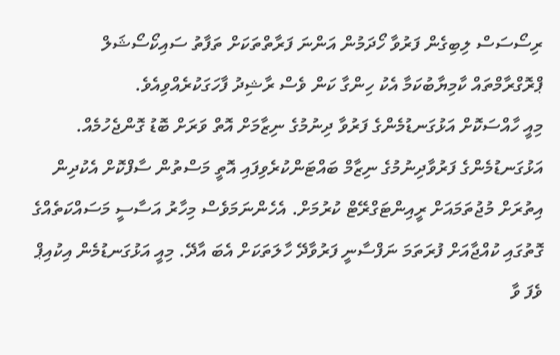ރިސޯސަސް ލިބިގެން ފަރުވާ ހޯދަމުން އަންނަ ފަރާތްތަކަށް ތަފާތު ސައިކޯސޯޝަލް ޕްރޮގްރާމްތައް ކާމިޔާބުކަމާ އެކު ހިންގާ ކަން ވެސް ރާޝިދު ފާހަގަކުރެއްވިއެވެ.
މިއީ ހާއްސަކޮށް އަޅުގަނޑުމެންގެ ފަރުވާ ދިނުމުގެ ނިޒާމަށް އޮތް ވަރަށް ބޮޑު ގޮންޖެހުމެއް. އަޅުގަނޑުމެންގެ ފަރުވާދިނުމުގެ ނިޒާމް ބައްޓަންކުރެވިފައި އޮތީ މަސްތުން ސާފްކޮށް އެކުދިން އިތުރަށް މުޖުތަމައަށް ރީއިންޓަގްރޭޓް ކުރުމަށް. އެހެންނަމަވެސް މިހާރު އަސާސީ މަސައްކަތެއްގެ ގޮތުގައި ކުއްޖާއަށް ފުރަތަމަ ނަފްސާނީ ފަރުވާދޭ ހާލަތަކަށް އެބަ އާދޭ. މިއީ އަޅުގަނޑުމެން އިކުއިޕް ވެފަ ވާ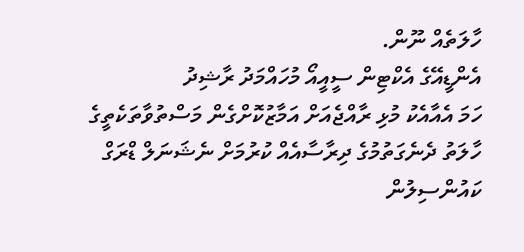ހާލަތެއް ނޫން.
އެންޑީއޭގެ އެކްޓިން ސީއީއޯ މުހައްމަދު ރާޝިދު
ހަމަ އެއާއެކު މުޅި ރާއްޖެއަށް އަމާޒުކޮށްގެން މަސްތުވާތަކެތީގެ ހާލަތު ދެނެގަތުމުގެ ދިރާސާއެއް ކުރުމަށް ނެޝަނަލް ޑްރަގް ކައުންސިލުން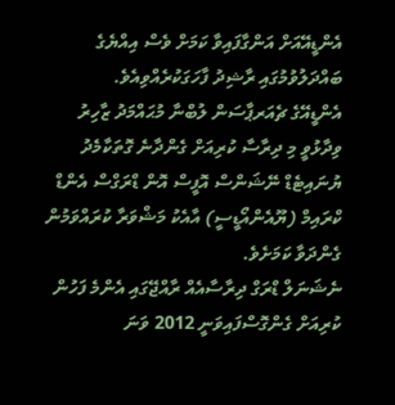އެންޑީއޭއަށް އަންގާފައިވާ ކަމަށް ވެސް އިއްޔެގެ ބައްދަލުވުމުގައި ރާޝިދު ފާހަގަކުރެއްވިއެވެ.
އެންޑީއޭގެ ޗެއަރޕާސަން ލުބްނާ މުޙައްމަދު ޒާހިރު ވިދާޅުވީ މި ދިރާސާ ކުރިއަށް ގެންދާނެ ގޮތަކާމެދު ޔުނައިޓެޑް ނޭޝަންސް އޮފީސް އޮން ޑްރަގްސް އެންޑް ކްރައިމް (ޔޫއެންއޯޑީސީ) އާއެކު މަޝްވަރާ ކުރައްވަމުން ގެންދަވާ ކަމަށެވެ.
ނެޝަނަލް ޑްރަގް ދިރާސާއެއް ރާއްޖޭގައި އެންމެ ފަހުން ކުރިއަށް ގެންގޮސްފައިވަނީ 2012 ވަނަ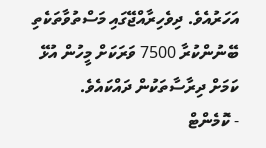އަހަރުއެވެ. ދިވެހިރާއްޖޭގައި މަސްތުވާތަކެތި ބޭނުންކުރާ 7500 ވަރަކަށް މީހުން އުޅޭ ކަމަށް ދިރާސާތަކުން ދައްކައެވެ.
- ކޮމެންޓް